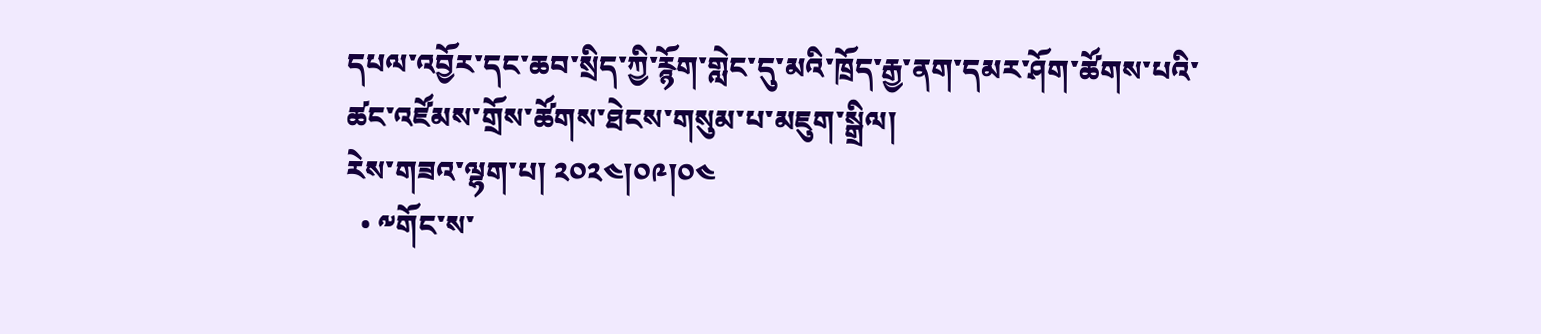དཔལ་འབྱོར་དང་ཆབ་སྲིད་ཀྱི་རྙོག་གླེང་དུ་མའི་ཁྲོད་རྒྱ་ནག་དམར་ཤོག་ཚོགས་པའི་ཚང་འཛོམས་གྲོས་ཚོགས་ཐེངས་གསུམ་པ་མཇུག་སྒྲིལ།
རེས་གཟའ་ལྷག་པ། ༢༠༢༤།༠༩།༠༤
  • ༸གོང་ས་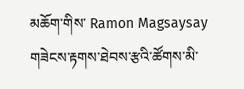མཆོག་གིས་ Ramon Magsaysay གཟེངས་རྟགས་ཐེབས་རྩའི་ཚོགས་མི་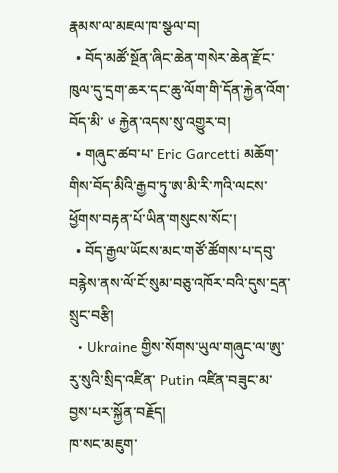རྣམས་ལ་མཇལ་ཁ་སྩལ་བ།
  • བོད་མཚོ་སྔོན་ཞིང་ཆེན་གསེར་ཆེན་རྫོང་ཁུལ་དུ་དྲག་ཆར་དང་ཆུ་ལོག་གི་དོན་རྐྱེན་འོག་བོད་མི་ ༦ རྐྱེན་འདས་སུ་འགྱུར་བ།
  • གཞུང་ཚབ་པ་ Eric Garcetti མཆོག་གིས་བོད་མིའི་རྒྱབ་ཏུ་ཨ་མི་རི་ཀའི་ལངས་ཕྱོགས་བརྟན་པོ་ཡིན་གསུངས་སོང་།
  • བོད་རྒྱལ་ཡོངས་མང་གཙོ་ཚོགས་པ་དབུ་བརྙེས་ནས་ལོ་ངོ་སུམ་བཅུ་འཁོར་བའི་དུས་དྲན་སྲུང་བརྩི།
  • Ukraine གྱིས་སོགས་ཡུལ་གཞུང་ལ་ཨུ་རུ་སུའི་སྲིད་འཛིན་ Putin འཛིན་བཟུང་མ་བྱས་པར་སྐྱོན་བརྗོད།
ཁ་སང་མཇུག་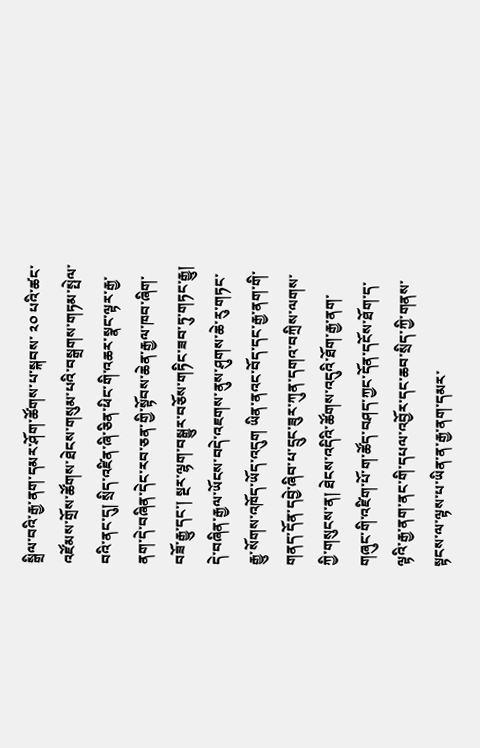སྒྲིལ་བའི་རྒྱ་ནག་དམར་ཤོག་ཚོགས་པ་སྐབས་ ༢༠ པའི་ཚང་འཛོམས་གྲོས་ཚོགས་ཐེངས་གསུམ་པའི་བསྒྲགས་གཏམ་སྤེལ་བའི་ནང་དུ། སྲིད་འཛིན་ཞི་ཅིན་ཕིང་གི་འཆར་སྣང་ལྟར་རྒྱ་ནག་དེ་བཞིན་དེང་རབ་ཅན་གྱི་སྟོབས་ཆེན་རྒྱལ་ཁབ་ཞིག་བཟོ་རྒྱུ་དང་། སྔར་ལྷག་བསྒྱུར་བཅོས་གཏིང་ཟབ་ཏུ་གཏང་རྒྱུ། དེ་བཞིན་རྒྱལ་ཡོངས་བདེ་འཇགས་ནུས་ཤུགས་ཆེ་རུ་གཏང་རྒྱུ་སོགས་འཁོད་ཡོད་འདུག ཡིན་ནའང་བོད་དང་རྒྱ་ནག་གི་གནད་དོན་དབྱེ་ཞིབ་པ་དྲུང་ཟུར་ཀུན་དགའ་བཀྲིས་ལགས་ཀྱི་གསུངས་ན། ཐེངས་འདིའི་ཚོགས་འདུའི་ཐོག་རྒྱ་ནག་གཞུང་གི་འཛིག་པོ་ག་ཚོད་བཤད་ཀྱང་དོན་དངོས་ཐོག་ད་ལྟའི་རྒྱ་ནག་ནང་གི་དཔལ་འབྱོར་དང་ཆབ་སྲིད་ཀྱི་གནས་སྟངས་ལ་ལྟས་པ་ཡིན་ན་རྒྱ་ནག་དམར་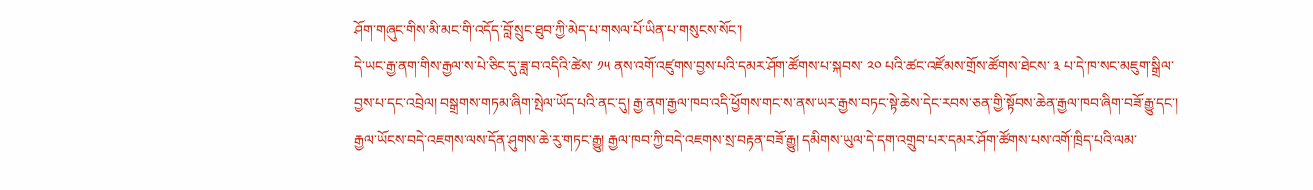ཤོག་གཞུང་གིས་མི་མང་གི་འདོད་བློ་སྲུང་ཐུབ་ཀྱི་མེད་པ་གསལ་པོ་ཡིན་པ་གསུངས་སོང་།
དེ་ཡང་རྒྱ་ནག་གིས་རྒྱལ་ས་པེ་ཅིང་དུ་ཟླ་བ་འདིའི་ཚེས་ ༡༥ ནས་འགོ་འཛུགས་བྱས་པའི་དམར་ཤོག་ཚོགས་པ་སྐབས་ ༢༠ པའི་ཚང་འཛོམས་གྲོས་ཚོགས་ཐེངས་ ༣ པ་དེ་ཁ་སང་མཇུག་སྒྲིལ་བྱས་པ་དང་འབྲེལ། བསྒྲགས་གཏམ་ཞིག་སྤེལ་ཡོད་པའི་ནང་དུ། རྒྱ་ནག་རྒྱལ་ཁབ་འདི་ཕྱོགས་གང་ས་ནས་ཡར་རྒྱས་བཏང་སྟེ་ཆེས་དེང་རབས་ཅན་གྱི་སྟོབས་ཆེན་རྒྱལ་ཁབ་ཞིག་བཟོ་རྒྱུ་དང་། རྒྱལ་ཡོངས་བདེ་འཇགས་ལས་དོན་ཤུགས་ཆེ་རུ་གཏང་རྒྱུ། རྒྱལ་ཁབ་ཀྱི་བདེ་འཇགས་སྲ་བརྟན་བཟོ་རྒྱུ། དམིགས་ཡུལ་དེ་དག་འགྲུབ་པར་དམར་ཤོག་ཚོགས་པས་འགོ་ཁྲིད་པའི་ལམ་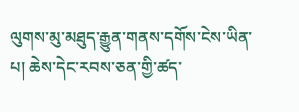ལུགས་མུ་མཐུད་རྒྱུན་གནས་དགོས་ངེས་ཡིན་པ། ཆེས་དེང་རབས་ཅན་གྱི་ཚད་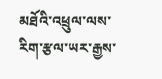མཐོའི་འཕྲུལ་ལས་རིག་རྩལ་ཡར་རྒྱས་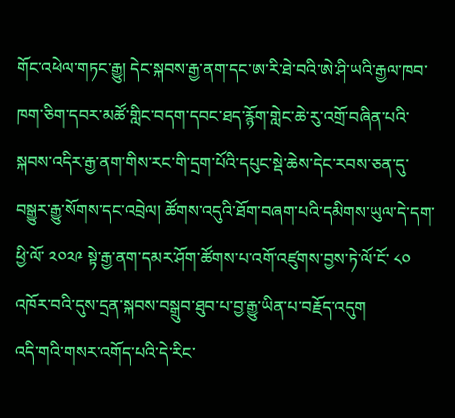གོང་འཕེལ་གཏང་རྒྱུ། དེང་སྐབས་རྒྱ་ནག་དང་ཨ་རི་ཐེ་བའི་ཨེ་ཤི་ཡའི་རྒྱལ་ཁབ་ཁག་ཅིག་དབར་མཚོ་གླིང་བདག་དབང་ཐད་རྙོག་གླེང་ཆེ་རུ་འགྲོ་བཞིན་པའི་སྐབས་འདིར་རྒྱ་ནག་གིས་རང་གི་དྲག་པོའི་དཔུང་སྡེ་ཆེས་དེང་རབས་ཅན་དུ་བསྒྱུར་རྒྱུ་སོགས་དང་འབྲེལ། ཚོགས་འདུའི་ཐོག་བཞག་པའི་དམིགས་ཡུལ་དེ་དག་ཕྱི་ལོ་ ༢༠༢༩ སྟེ་རྒྱ་ནག་དམར་ཤོག་ཚོགས་པ་འགོ་འཛུགས་བྱས་ཏེ་ལོ་ངོ་ ༨༠ འཁོར་བའི་དུས་དྲན་སྐབས་བསྒྲུབ་ཐུབ་པ་བྱ་རྒྱུ་ཡིན་པ་བརྗོད་འདུག
འདི་གའི་གསར་འགོད་པའི་དེ་རིང་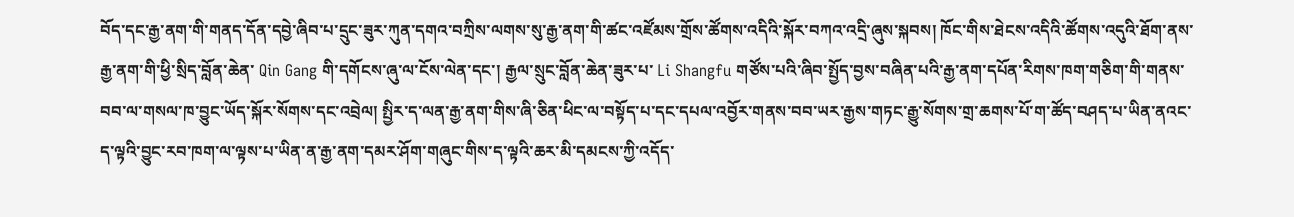བོད་དང་རྒྱ་ནག་གི་གནད་དོན་དབྱེ་ཞིབ་པ་དྲུང་ཟུར་ཀུན་དགའ་བཀྲིས་ལགས་སུ་རྒྱ་ནག་གི་ཚང་འཛོམས་གྲོས་ཚོགས་འདིའི་སྐོར་བཀའ་འདྲི་ཞུས་སྐབས། ཁོང་གིས་ཐེངས་འདིའི་ཚོགས་འདུའི་ཐོག་ནས་རྒྱ་ནག་གི་ཕྱི་སྲིད་བློན་ཆེན་ Qin Gang གི་དགོངས་ཞུ་ལ་ངོས་ལེན་དང་། རྒྱལ་སྲུང་བློན་ཆེན་ཟུར་པ་ Li Shangfu གཙོས་པའི་ཞིབ་སྤྱོད་བྱས་བཞིན་པའི་རྒྱ་ནག་དཔོན་རིགས་ཁག་གཅིག་གི་གནས་བབ་ལ་གསལ་ཁ་བྱུང་ཡོད་སྐོར་སོགས་དང་འབྲེལ། སྤྱིར་ད་ལན་རྒྱ་ནག་གིས་ཞི་ཅིན་ཕིང་ལ་བསྟོད་པ་དང་དཔལ་འབྱོར་གནས་བབ་ཡར་རྒྱས་གཏང་རྒྱུ་སོགས་གྲ་ཆགས་པོ་ག་ཚོད་བཤད་པ་ཡིན་ནའང་ད་ལྟའི་བྱུང་རབ་ཁག་ལ་ལྟས་པ་ཡིན་ན་རྒྱ་ནག་དམར་ཤོག་གཞུང་གིས་ད་ལྟའི་ཆར་མི་དམངས་ཀྱི་འདོད་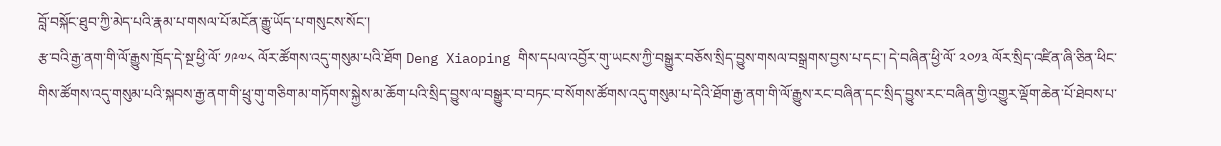བློ་བསྐོང་ཐུབ་ཀྱི་མེད་པའི་རྣམ་པ་གསལ་པོ་མངོན་རྒྱུ་ཡོད་པ་གསུངས་སོང་།
རྩ་བའི་རྒྱ་ནག་གི་ལོ་རྒྱུས་ཁྲོད་དེ་སྔ་ཕྱི་ལོ་ ༡༩༧༨ ལོར་ཚོགས་འདུ་གསུམ་པའི་ཐོག Deng Xiaoping གིས་དཔལ་འབྱོར་གུ་ཡངས་ཀྱི་བསྒྱུར་བཅོས་སྲིད་བྱུས་གསལ་བསྒྲགས་བྱས་པ་དང་། དེ་བཞིན་ཕྱི་ལོ་ ༢༠༡༣ ལོར་སྲིད་འཛིན་ཞི་ཅིན་ཕིང་གིས་ཚོགས་འདུ་གསུམ་པའི་སྐབས་རྒྱ་ནག་གི་ཕྲུ་གུ་གཅིག་མ་གཏོགས་སྐྱེས་མ་ཆོག་པའི་སྲིད་བྱུས་ལ་བསྒྱུར་བ་བཏང་བ་སོགས་ཚོགས་འདུ་གསུམ་པ་དེའི་ཐོག་རྒྱ་ནག་གི་ལོ་རྒྱུས་རང་བཞིན་དང་སྲིད་བྱུས་རང་བཞིན་གྱི་འགྱུར་ལྡོག་ཆེན་པོ་ཐེབས་པ་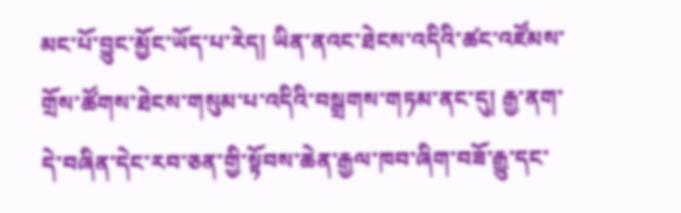མང་པོ་བྱུང་མྱོང་ཡོད་པ་རེད། ཡིན་ནའང་ཐེངས་འདིའི་ཚང་འཛོམས་གྲོས་ཚོགས་ཐེངས་གསུམ་པ་འདིའི་བསྒྲགས་གཏམ་ནང་དུ། རྒྱ་ནག་དེ་བཞིན་དེང་རབ་ཅན་གྱི་སྟོབས་ཆེན་རྒྱལ་ཁབ་ཞིག་བཟོ་རྒྱུ་དང་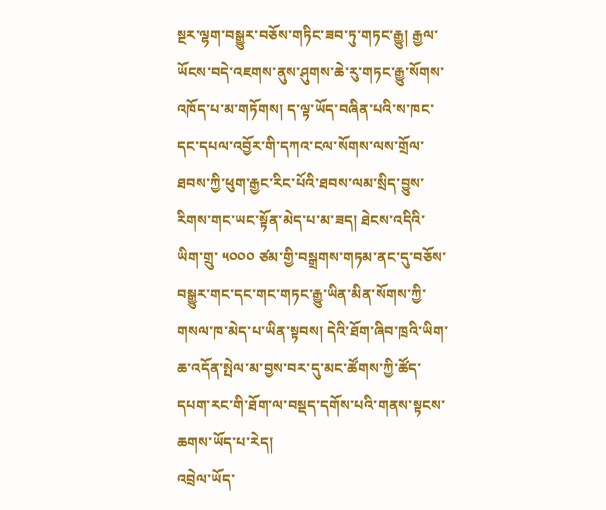སྔར་ལྷག་བསྒྱུར་བཅོས་གཏིང་ཟབ་ཏུ་གཏང་རྒྱུ། རྒྱལ་ཡོངས་བདེ་འཇགས་ནུས་ཤུགས་ཆེ་རུ་གཏང་རྒྱུ་སོགས་འཁོད་པ་མ་གཏོགས། ད་ལྟ་ཡོད་བཞིན་པའི་ས་ཁང་དང་དཔལ་འབྱོར་གི་དཀའ་ངལ་སོགས་ལས་གྲོལ་ཐབས་ཀྱི་ཕུག་རྒྱང་རིང་པོའི་ཐབས་ལམ་སྲིད་བྱུས་རིགས་གང་ཡང་སྟོན་མེད་པ་མ་ཟད། ཐེངས་འདིའི་ཡིག་གྲུ་ ༥༠༠༠ ཙམ་གྱི་བསྒྲགས་གཏམ་ནང་དུ་བཅོས་བསྒྱུར་གང་དང་གང་གཏང་རྒྱུ་ཡིན་མིན་སོགས་ཀྱི་གསལ་ཁ་མེད་པ་ཡིན་སྟབས། དེའི་ཐོག་ཞིབ་ཁྲའི་ཡིག་ཆ་འདོན་སྤེལ་མ་བྱས་བར་དུ་མང་ཚོགས་ཀྱི་ཚོད་དཔག་རང་གི་ཐོག་ལ་བསྡད་དགོས་པའི་གནས་སྟངས་ཆགས་ཡོད་པ་རེད།
འབྲེལ་ཡོད་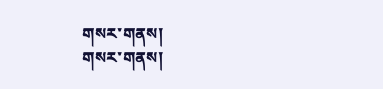གསར་གནས།
གསར་གནས།